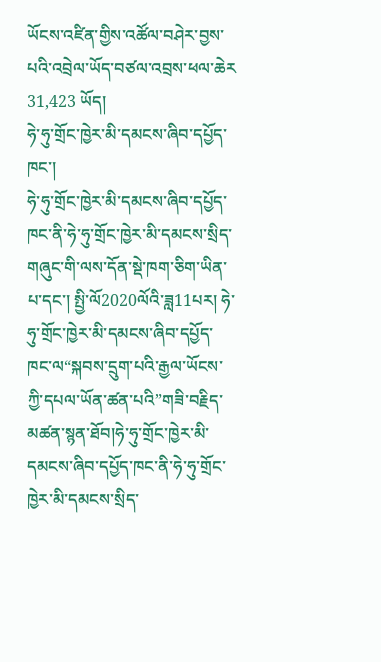ཡོངས་འཛིན་གྱིས་འཚོལ་བཤེར་བྱས་པའི་འབྲེལ་ཡོད་བཙལ་འབྲས་ཕལ་ཆེར 31,423 ཡོད།
ཧེ་ཧུ་གྲོང་ཁྱེར་མི་དམངས་ཞིབ་དཔྱོད་ཁང་།
ཧེ་ཧུ་གྲོང་ཁྱེར་མི་དམངས་ཞིབ་དཔྱོད་ཁང་ནི་ཧེ་ཧུ་གྲོང་ཁྱེར་མི་དམངས་སྲིད་གཞུང་གི་ལས་དོན་སྡེ་ཁག་ཅིག་ཡིན་པ་དང་། སྤྱི་ལོ2020ལོའི་ཟླ11པར། ཧེ་ཧུ་གྲོང་ཁྱེར་མི་དམངས་ཞིབ་དཔྱོད་ཁང་ལ“སྐབས་དྲུག་པའི་རྒྱལ་ཡོངས་ཀྱི་དཔལ་ཡོན་ཚན་པའི”གཟི་བརྗིད་མཚན་སྙན་ཐོབ།ཧེ་ཧུ་གྲོང་ཁྱེར་མི་དམངས་ཞིབ་དཔྱོད་ཁང་ནི་ཧེ་ཧུ་གྲོང་ཁྱེར་མི་དམངས་སྲིད་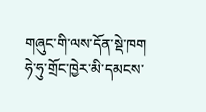གཞུང་གི་ལས་དོན་སྡེ་ཁག
ཧེ་ཧུ་གྲོང་ཁྱེར་མི་དམངས་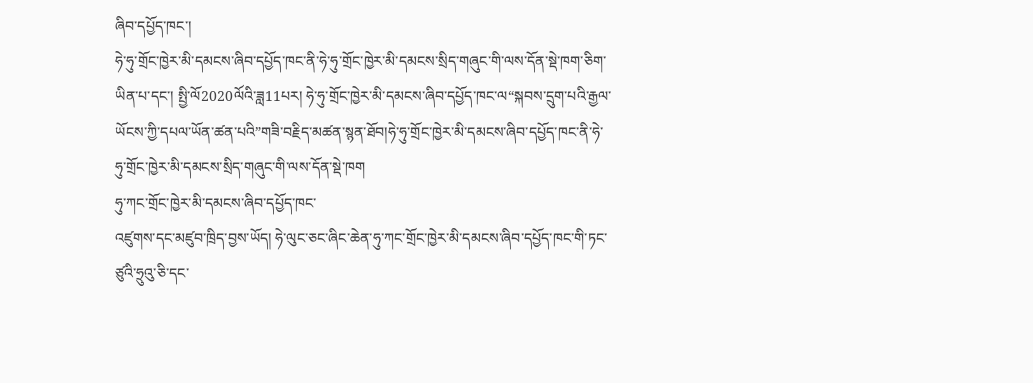ཞིབ་དཔྱོད་ཁང་།
ཧེ་ཧུ་གྲོང་ཁྱེར་མི་དམངས་ཞིབ་དཔྱོད་ཁང་ནི་ཧེ་ཧུ་གྲོང་ཁྱེར་མི་དམངས་སྲིད་གཞུང་གི་ལས་དོན་སྡེ་ཁག་ཅིག་ཡིན་པ་དང་། སྤྱི་ལོ2020ལོའི་ཟླ11པར། ཧེ་ཧུ་གྲོང་ཁྱེར་མི་དམངས་ཞིབ་དཔྱོད་ཁང་ལ“སྐབས་དྲུག་པའི་རྒྱལ་ཡོངས་ཀྱི་དཔལ་ཡོན་ཚན་པའི”གཟི་བརྗིད་མཚན་སྙན་ཐོབ།ཧེ་ཧུ་གྲོང་ཁྱེར་མི་དམངས་ཞིབ་དཔྱོད་ཁང་ནི་ཧེ་ཧུ་གྲོང་ཁྱེར་མི་དམངས་སྲིད་གཞུང་གི་ལས་དོན་སྡེ་ཁག
ཧུ་ཀང་གྲོང་ཁྱེར་མི་དམངས་ཞིབ་དཔྱོད་ཁང་
འཛུགས་དང་མཛུབ་ཁྲིད་བྱས་ཡོད། ཧེ་ལུང་ཅང་ཞིང་ཆེན་ཧུ་ཀང་གྲོང་ཁྱེར་མི་དམངས་ཞིབ་དཔྱོད་ཁང་གི་ཏང་ཙུའི་ཧྲུའུ་ཅི་དང་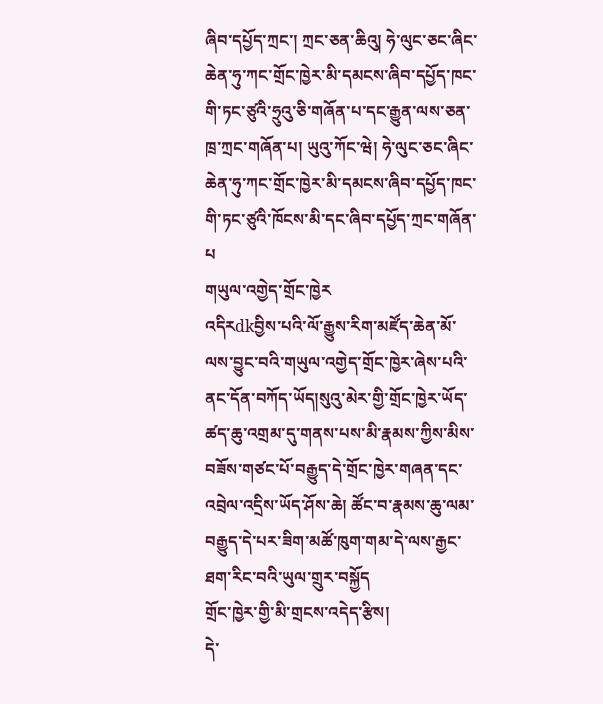ཞིབ་དཔྱོད་ཀྲང་། ཀྲང་ཅན་ཆིའུ། ཧེ་ལུང་ཅང་ཞིང་ཆེན་ཧུ་ཀང་གྲོང་ཁྱེར་མི་དམངས་ཞིབ་དཔྱོད་ཁང་གི་ཏང་ཙུའི་ཧྲུའུ་ཅི་གཞོན་པ་དང་རྒྱུན་ལས་ཅན་ཁྲ་ཀྲང་གཞོན་པ། ཡུའུ་ཀོང་ཝེ། ཧེ་ལུང་ཅང་ཞིང་ཆེན་ཧུ་ཀང་གྲོང་ཁྱེར་མི་དམངས་ཞིབ་དཔྱོད་ཁང་གི་ཏང་ཙུའི་ཁོངས་མི་དང་ཞིབ་དཔྱོད་ཀྲང་གཞོན་པ
གཡུལ་འགྱེད་གྲོང་ཁྱེར
འདིརdkབྱིས་པའི་ལོ་རྒྱུས་རིག་མཛོད་ཆེན་མོ་ལས་བྱུང་བའི་གཡུལ་འགྱེད་གྲོང་ཁྱེར་ཞེས་པའི་ནང་དོན་བཀོད་ཡོད།སུའུ་མེར་གྱི་གྲོང་ཁྱེར་ཡོད་ཚད་ཆུ་འགྲམ་དུ་གནས་པས་མི་རྣམས་ཀྱིས་མིས་བཟོས་གཙང་པོ་བརྒྱུད་དེ་གྲོང་ཁྱེར་གཞན་དང་འབྲེལ་འདྲིས་ཡོད་ཤོས་ཆེ། ཚོང་བ་རྣམས་ཆུ་ལམ་བརྒྱུད་དེ་པར་ཟིག་མཚོ་ཁུག་གམ་དེ་ལས་རྒྱང་ཐག་རིང་བའི་ཡུལ་གྲུར་བསྐྱོད
གྲོང་ཁྱེར་གྱི་མི་གྲངས་འདེད་རྩིས།
དེ་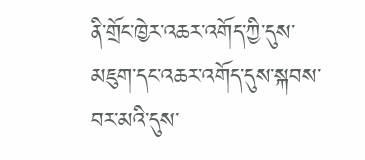ནི་གྲོང་ཁྱེར་འཆར་འགོད་ཀྱི་དུས་མཇུག་དང་འཆར་འགོད་དུས་སྐབས་བར་མའི་དུས་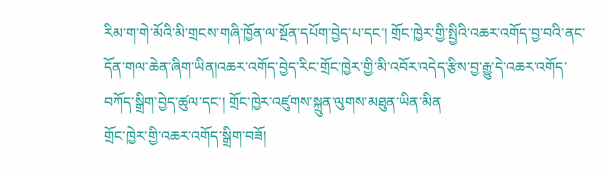རིམ་ག་གེ་མོའི་མི་གྲངས་གཞི་ཁྱོན་ལ་སྔོན་དཔོག་བྱེད་པ་དང་། གྲོང་ཁྱེར་གྱི་སྤྱིའི་འཆར་འགོད་བྱ་བའི་ནང་དོན་གལ་ཆེན་ཞིག་ཡིན།འཆར་འགོད་བྱེད་རིང་གྲོང་ཁྱེར་གྱི་མི་འབོར་འདེད་རྩིས་བྱ་རྒྱུ་དེ་འཆར་འགོད་བཀོད་སྒྲིག་བྱེད་ཚུལ་དང་། གྲོང་ཁྱེར་འཛུགས་སྐྲུན་ལུགས་མཐུན་ཡིན་མིན
གྲོང་ཁྱེར་གྱི་འཆར་འགོད་སྒྲིག་བཟོ།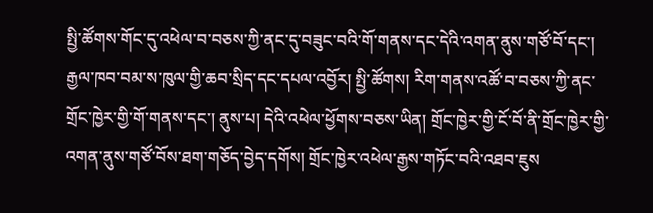སྤྱི་ཚོགས་གོང་དུ་འཕེལ་བ་བཅས་ཀྱི་ནང་དུ་བཟུང་བའི་གོ་གནས་དང་དེའི་འགན་ནུས་གཙོ་བོ་དང་། རྒྱལ་ཁབ་བམ་ས་ཁུལ་གྱི་ཆབ་སྲིད་དང་དཔལ་འབྱོར། སྤྱི་ཚོགས། རིག་གནས་འཚོ་བ་བཅས་ཀྱི་ནང་གྲོང་ཁྱེར་གྱི་གོ་གནས་དང་། ནུས་པ། དེའི་འཕེལ་ཕྱོགས་བཅས་ཡིན། གྲོང་ཁྱེར་གྱི་ངོ་བོ་ནི་གྲོང་ཁྱེར་གྱི་འགན་ནུས་གཙོ་བོས་ཐག་གཅོད་བྱེད་དགོས། གྲོང་ཁྱེར་འཕེལ་རྒྱས་གཏོང་བའི་འཐབ་ཇུས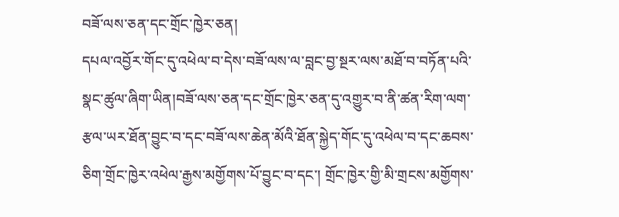བཟོ་ལས་ཅན་དང་གྲོང་ཁྱེར་ཅན།
དཔལ་འབྱོར་གོང་དུ་འཕེལ་བ་དེས་བཟོ་ལས་ལ་བླང་བྱ་སྔར་ལས་མཐོ་བ་བཏོན་པའི་སྣང་ཚུལ་ཞིག་ཡིན།བཟོ་ལས་ཅན་དང་གྲོང་ཁྱེར་ཅན་དུ་འགྱུར་བ་ནི་ཚན་རིག་ལག་རྩལ་ཡར་ཐོན་བྱུང་བ་དང་བཟོ་ལས་ཆེན་མོའི་ཐོན་སྐྱེད་གོང་དུ་འཕེལ་བ་དང་ཆབས་ཅིག་གྲོང་ཁྱེར་འཕེལ་རྒྱས་མགྱོགས་པོ་བྱུང་བ་དང་། གྲོང་ཁྱེར་གྱི་མི་གྲངས་མགྱོགས་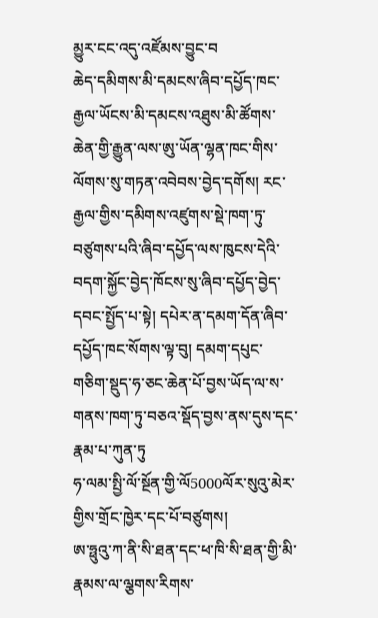མྱུར་ངང་འདུ་འཛོམས་བྱུང་བ
ཆེད་དམིགས་མི་དམངས་ཞིབ་དཔྱོད་ཁང་
རྒྱལ་ཡོངས་མི་དམངས་འཐུས་མི་ཚོགས་ཆེན་གྱི་རྒྱུན་ལས་ཨུ་ཡོན་ལྷན་ཁང་གིས་ལོགས་སུ་གཏན་འབེབས་བྱེད་དགོས། རང་རྒྱལ་གྱིས་དམིགས་འཛུགས་སྡེ་ཁག་ཏུ་བཙུགས་པའི་ཞིབ་དཔྱོད་ལས་ཁུངས་དེའི་བདག་སྐྱོང་བྱེད་ཁོངས་སུ་ཞིབ་དཔྱོད་བྱེད་དབང་སྤྱོད་པ་སྟེ། དཔེར་ན་དམག་དོན་ཞིབ་དཔྱོད་ཁང་སོགས་ལྟ་བུ། དམག་དཔུང་གཅིག་སྡུད་ཧ་ཅང་ཆེན་པོ་བྱས་ཡོད་ལ་ས་གནས་ཁག་ཏུ་བཅའ་སྡོད་བྱས་ནས་དུས་དང་རྣམ་པ་ཀུན་ཏུ
ཧ་ལམ་སྤྱི་ལོ་སྔོན་གྱི་ལོ5000ལོར་སུའུ་མེར་གྱིས་གྲོང་ཁྱེར་དང་པོ་བཙུགས།
ཨ་ཧྥུའུ་ཀ་ནི་སི་ཐན་དང་ཕ་ཁི་སི་ཐན་གྱི་མི་རྣམས་ལ་ལྕགས་རིགས་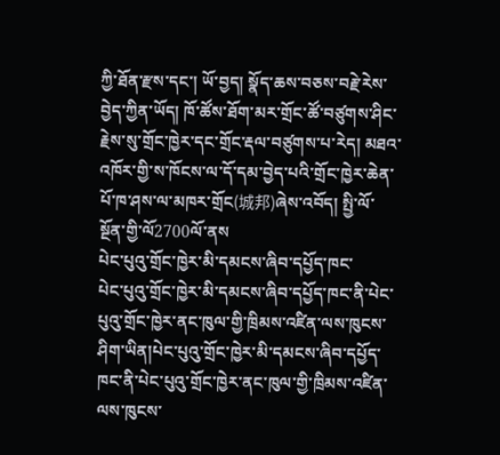ཀྱི་ཐོན་རྫས་དང་། ཡོ་བྱད། སྣོད་ཆས་བཅས་བརྗེ་རེས་བྱེད་ཀྱིན་ཡོད། ཁོ་ཚོས་ཐོག་མར་གྲོང་ཚོ་བཙུགས་ཤིང་རྗེས་སུ་གྲོང་ཁྱེར་དང་གྲོང་རྡལ་བཙུགས་པ་རེད། མཐའ་འཁོར་གྱི་ས་ཁོངས་ལ་དོ་དམ་བྱེད་པའི་གྲོང་ཁྱེར་ཆེན་པོ་ཁ་ཤས་ལ་མཁར་གྲོང(城邦)ཞེས་འབོད། སྤྱི་ལོ་སྔོན་གྱི་ལོ2700ལོ་ནས
པེང་པུའུ་གྲོང་ཁྱེར་མི་དམངས་ཞིབ་དཔྱོད་ཁང་
པེང་པུའུ་གྲོང་ཁྱེར་མི་དམངས་ཞིབ་དཔྱོད་ཁང་ནི་པེང་པུའུ་གྲོང་ཁྱེར་ནང་ཁུལ་གྱི་ཁྲིམས་འཛིན་ལས་ཁུངས་ཤིག་ཡིན།པེང་པུའུ་གྲོང་ཁྱེར་མི་དམངས་ཞིབ་དཔྱོད་ཁང་ནི་པེང་པུའུ་གྲོང་ཁྱེར་ནང་ཁུལ་གྱི་ཁྲིམས་འཛིན་ལས་ཁུངས་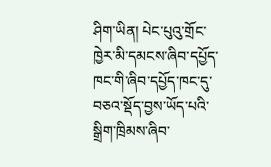ཤིག་ཡིན། པེང་པུའུ་གྲོང་ཁྱེར་མི་དམངས་ཞིབ་དཔྱོད་ཁང་གི་ཞིབ་དཔྱོད་ཁང་དུ་བཅའ་སྡོད་བྱས་ཡོད་པའི་སྒྲིག་ཁྲིམས་ཞིབ་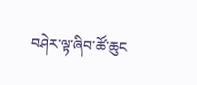བཤེར་ལྟ་ཞིབ་ཚོ་ཆུང